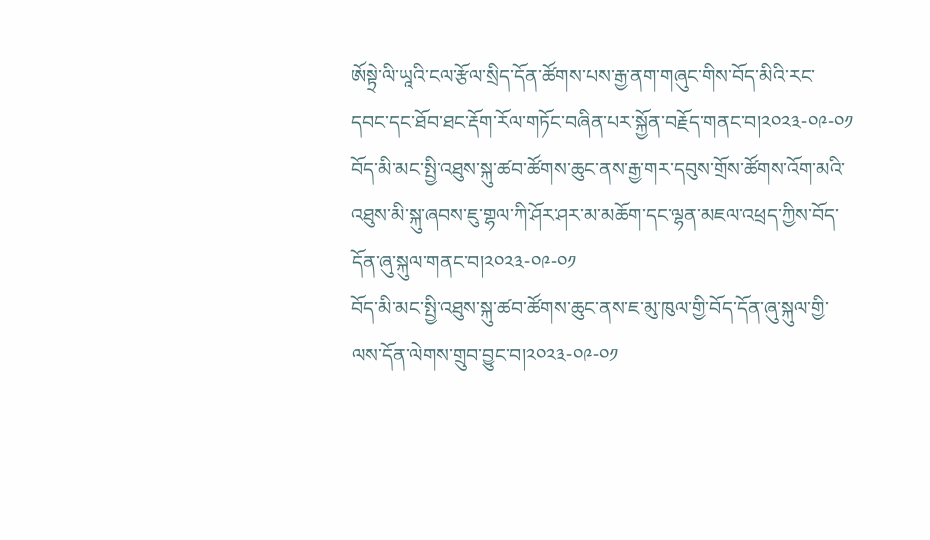ཨོསྟྲེ་ལི་ཡཱའི་ངལ་རྩོལ་སྲིད་དོན་ཚོགས་པས་རྒྱ་ནག་གཞུང་གིས་བོད་མིའི་རང་དབང་དང་ཐོབ་ཐང་རྡོག་རོལ་གཏོང་བཞིན་པར་སྐྱོན་བརྗོད་གནང་བ།༢༠༢༣-༠༩-༠༡
བོད་མི་མང་སྤྱི་འཐུས་སྐུ་ཚབ་ཚོགས་ཆུང་ནས་རྒྱ་གར་དབུས་གྲོས་ཚོགས་འོག་མའི་འཐུས་མི་སྐུ་ཞབས་ཇུ་གྷལ་ཀི་ཤོར་ཤར་མ་མཆོག་དང་ལྷན་མཇལ་འཕྲད་ཀྱིས་བོད་དོན་ཞུ་སྐུལ་གནང་བ།༢༠༢༣-༠༩-༠༡
བོད་མི་མང་སྤྱི་འཐུས་སྐུ་ཚབ་ཚོགས་ཆུང་ནས་ཇ་མུ་ཁུལ་གྱི་བོད་དོན་ཞུ་སྐུལ་གྱི་ལས་དོན་ལེགས་གྲུབ་བྱུང་བ།༢༠༢༣-༠༩-༠༡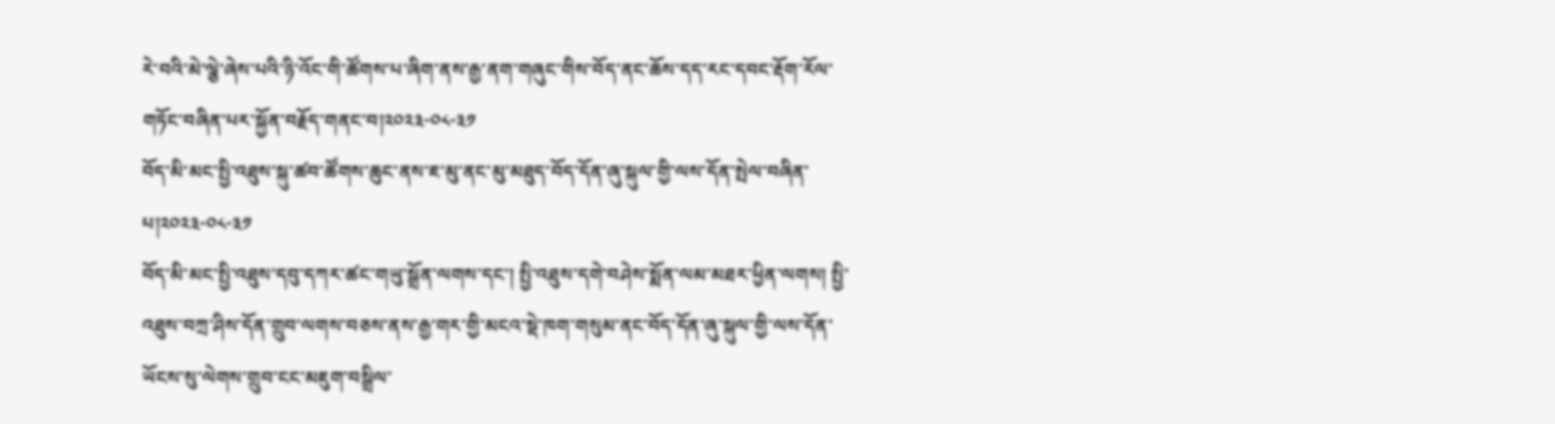རེ་བའི་མེ་ལྕེ་ཞེས་པའི་ཉི་འོང་གི་ཚོགས་པ་ཞིག་ནས་རྒྱ་ནག་གཞུང་གིས་བོད་ནང་ཆོས་དད་རང་དབང་རྡོག་རོལ་གཏོང་བཞིན་པར་སྐྱོན་བརྗོད་གནང་བ།༢༠༢༣-༠༨-༣༡
བོད་མི་མང་སྤྱི་འཐུས་སྐུ་ཚབ་ཚོགས་ཆུང་ནས་ཇ་མུ་ནང་མུ་མཐུད་བོད་དོན་ཞུ་སྐུལ་གྱི་ལས་དོན་སྤེལ་བཞིན་པ།༢༠༢༣-༠༨-༣༡
བོད་མི་མང་སྤྱི་འཐུས་དབུ་དཀར་ཚང་གཡུ་སྒྲོན་ལགས་དང་། སྤྱི་འཐུས་དགེ་བཤེས་སྨོན་ལམ་མཐར་ཕྱིན་ལགས། སྤྱི་འཐུས་བཀྲ་ཤིས་དོན་གྲུབ་ལགས་བཅས་ནས་རྒྱ་གར་གྱི་མངའ་སྡེ་ཁག་གསུམ་ནང་བོད་དོན་ཞུ་སྐུལ་གྱི་ལས་དོན་ཡོངས་སུ་ལེགས་གྲུབ་ངང་མཇུག་བསྒྲིལ་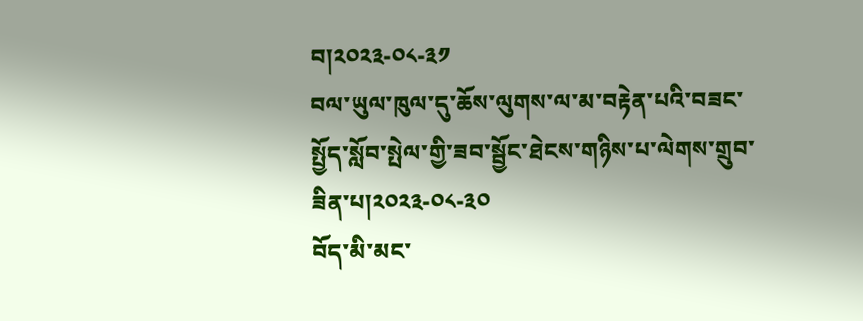བ།༢༠༢༣-༠༨-༣༡
བལ་ཡུལ་ཁུལ་དུ་ཆོས་ལུགས་ལ་མ་བརྟེན་པའི་བཟང་སྤྱོད་སློབ་སྤེལ་གྱི་ཟབ་སྦྱོང་ཐེངས་གཉིས་པ་ལེགས་གྲུབ་ཟིན་པ།༢༠༢༣-༠༨-༣༠
བོད་མི་མང་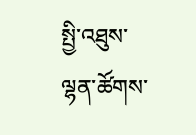སྤྱི་འཐུས་ལྷན་ཚོགས་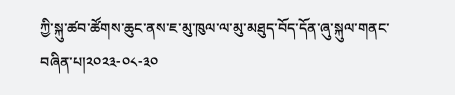ཀྱི་སྐུ་ཚབ་ཚོགས་ཆུང་ནས་ཇ་མུ་ཁུལ་ལ་མུ་མཐུད་བོད་དོན་ཞུ་སྐུལ་གནང་བཞིན་པ།༢༠༢༣-༠༨-༣༠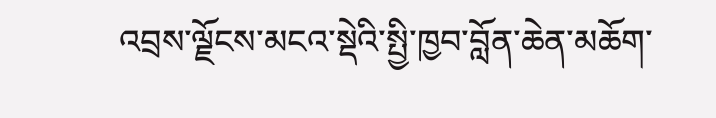འབྲས་ལྗོངས་མངའ་སྡེའི་སྤྱི་ཁྱབ་བློན་ཆེན་མཆོག་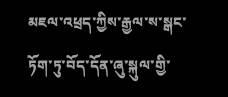མཇལ་འཕྲད་ཀྱིས་རྒྱལ་ས་སྒང་ཏོག་ཏུ་བོད་དོན་ཞུ་སྐུལ་གྱི་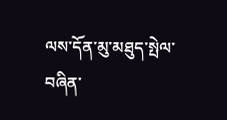ལས་དོན་མུ་མཐུད་སྤེལ་བཞིན་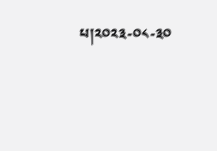པ།༢༠༢༣-༠༨-༣༠